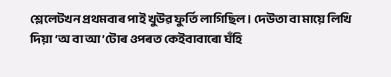শ্লেলেটখন প্ৰথমবাৰ পাই খুউৱ ফুৰ্তি লাগিছিল । দেউতা বা মায়ে লিখি দিয়া ‘অ বা আ’টোৰ ওপৰত কেইবাবাৰো ঘঁহি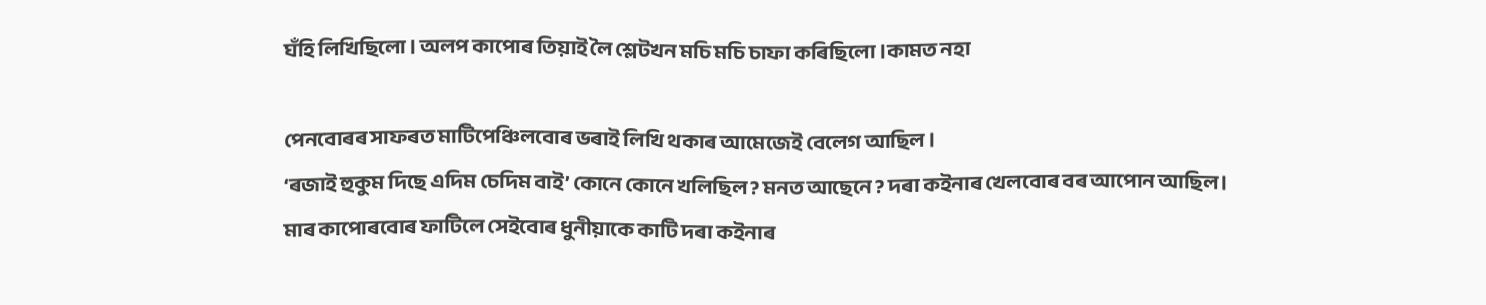ঘঁহি লিখিছিলো । অলপ কাপোৰ তিয়াই লৈ শ্লেটখন মচি মচি চাফা কৰিছিলো ।কামত নহা

পেনবোৰৰ সাফৰত মাটিপেঞ্চিলবোৰ ভৰাই লিখি থকাৰ আমেজেই বেলেগ আছিল ।
‘ৰজাই হুকুম দিছে এদিম চেদিম বাই’ কোনে কোনে খলিছিল ? মনত আছেনে ? দৰা কইনাৰ খেলবোৰ বৰ আপোন আছিল। মাৰ কাপোৰবোৰ ফাটিলে সেইবোৰ ধুনীয়াকে কাটি দৰা কইনাৰ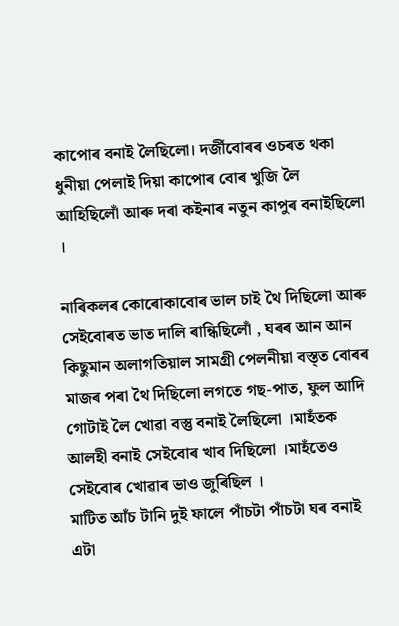কাপোৰ বনাই লৈছিলো। দৰ্জীবোৰৰ ওচৰত থকা ধুনীয়া পেলাই দিয়া কাপোৰ বোৰ খুজি লৈ আহিছিলোঁ আৰু দৰা কইনাৰ নতুন কাপুৰ বনাইছিলো ।

নাৰিকলৰ কোৰোকাবোৰ ভাল চাই থৈ দিছিলো আৰু সেইবোৰত ভাত দালি ৰান্ধিছিলোঁ , ঘৰৰ আন আন কিছুমান অলাগতিয়াল সামগ্ৰী পেলনীয়া বস্ত্ত বোৰৰ মাজৰ পৰা থৈ দিছিলো লগতে গছ-পাত, ফুল আদি গোটাই লৈ খোৱা বস্তু বনাই লৈছিলো ।মাহঁতক আলহী বনাই সেইবোৰ খাব দিছিলো ।মাহঁতেও সেইবোৰ খোৱাৰ ভাও জুৰিছিল ।
মাটিত আঁচ টানি দুই ফালে পাঁচটা পাঁচটা ঘৰ বনাই এটা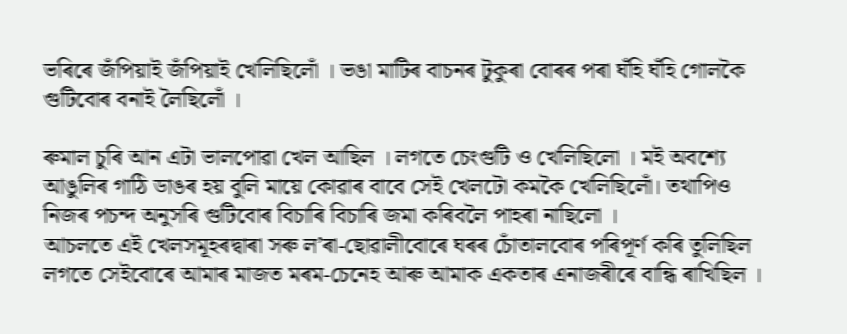ভৰিৰে জঁপিয়াই জঁপিয়াই খেলিছিলোঁ । ভঙা মাটিৰ বাচনৰ টুকুৰা বোৰৰ পৰা ঘঁহি ঘঁহি গোলকৈ গুটিবোৰ বনাই লৈছিলোঁ ।

ৰুমাল চুৰি আন এটা ভালপোৱা খেল আছিল । লগতে চেংগুটি ও খেলিছিলো । মই অবশ্যে আঙুলিৰ গাঠি ডাঙৰ হয় বুলি মায়ে কোৱাৰ বাবে সেই খেলটো কমকৈ খেলিছিলোঁ। তথাপিও নিজৰ পচন্দ অনুসৰি গুটিবোৰ বিচাৰি বিচাৰি জমা কৰিবলৈ পাহৰা নাছিলো ।
আচলতে এই খেলসমূহৰদ্বাৰা সৰু ল’ৰা-ছোৱালীবোৰে ঘৰৰ চোঁতালবোৰ পৰিপূৰ্ণ কৰি তুলিছিল লগতে সেইবোৰে আমাৰ মাজত মৰম-চেনেহ আৰু আমাক একতাৰ এনাজৰীৰে বান্ধি ৰাখিছিল ।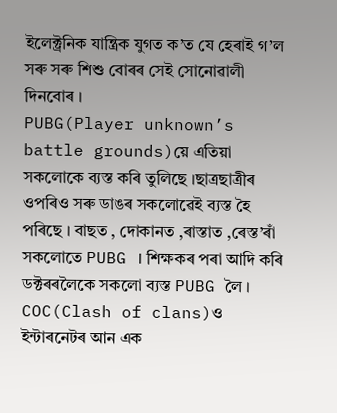ইলেক্ট্ৰনিক যান্ত্ৰিক যুগত ক’ত যে হেৰাই গ’ল সৰু সৰু শিশু বোৰৰ সেই সোনোৱালী দিনবোৰ ।
PUBG(Player unknown’s battle grounds)য়ে এতিয়া সকলোকে ব্যস্ত কৰি তুলিছে ।ছাত্ৰছাত্ৰীৰ ওপৰিও সৰু ডাঙৰ সকলোৱেই ব্যস্ত হৈ পৰিছে । বাছত , দোকানত ,ৰাস্তাত ,ৰেস্ত’ৰাঁ সকলোতে PUBG । শিক্ষকৰ পৰা আদি কৰি ডক্টৰৰলৈকে সকলো ব্যস্ত PUBG লৈ । COC(Clash of clans)ও ইন্টাৰনেটৰ আন এক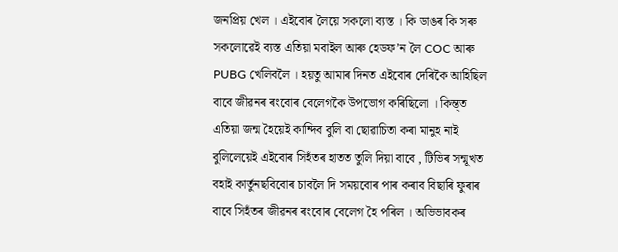জনপ্ৰিয় খেল । এইবোৰ লৈয়ে সকলো ব্যস্ত । কি ডাঙৰ কি সৰু সকলোৱেই ব্যস্ত এতিয়া মবাইল আৰু হেডফ’ন লৈ COC আৰু PUBG খেলিবলৈ । হয়তু আমাৰ দিনত এইবোৰ দেৰিকৈ আহিছিল বাবে জীৱনৰ ৰংবোৰ বেলেগকৈ উপভোগ কৰিছিলো । কিন্ত্ত এতিয়া জন্ম হৈয়েই কান্দিব বুলি বা ছোৱাচিতা কৰা মানুহ নাই বুলিলেয়েই এইবোৰ সিহঁতৰ হাতত তুলি দিয়া বাবে , টিভিৰ সন্মূখত বহাই কাৰ্তুনছবিবোৰ চাবলৈ দি সময়বোৰ পাৰ কৰাব বিছাৰি ফুৰাৰ বাবে সিহঁতৰ জীৱনৰ ৰংবোৰ বেলেগ হৈ পৰিল । অভিভাবকৰ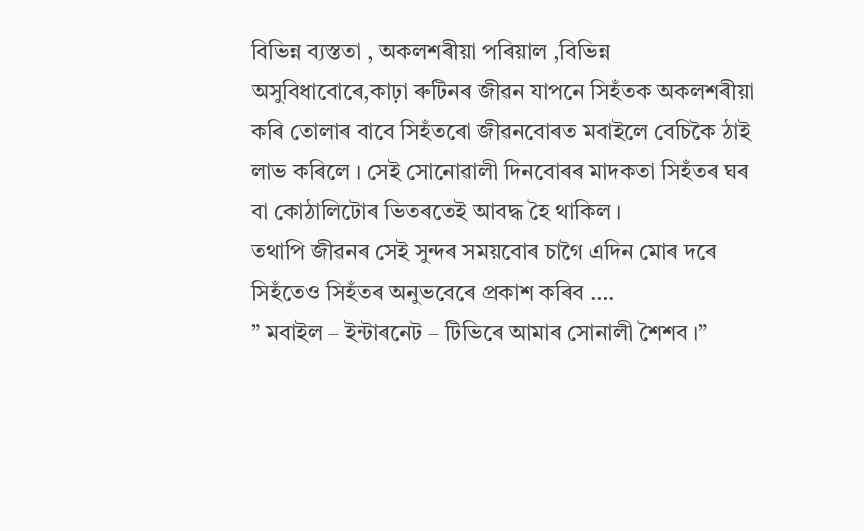বিভিন্ন ব্যস্ততা , অকলশৰীয়া পৰিয়াল ,বিভিন্ন অসুবিধাবোৰে,কাঢ়া ৰুটিনৰ জীৱন যাপনে সিহঁতক অকলশৰীয়া কৰি তোলাৰ বাবে সিহঁতৰো জীৱনবোৰত মবাইলে বেচিকৈ ঠাই লাভ কৰিলে । সেই সোনোৱালী দিনবোৰৰ মাদকতা সিহঁতৰ ঘৰ বা কোঠালিটোৰ ভিতৰতেই আবদ্ধ হৈ থাকিল ।
তথাপি জীৱনৰ সেই সুন্দৰ সময়বোৰ চাগৈ এদিন মোৰ দৰে সিহঁতেও সিহঁতৰ অনুভবেৰে প্ৰকাশ কৰিব ….
” মবাইল – ইন্টাৰনেট – টিভিৰে আমাৰ সোনালী শৈশব ।”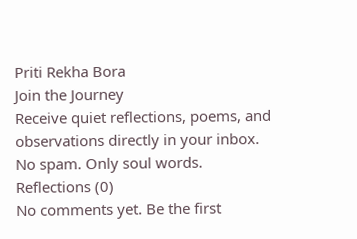Priti Rekha Bora
Join the Journey
Receive quiet reflections, poems, and observations directly in your inbox.
No spam. Only soul words.
Reflections (0)
No comments yet. Be the first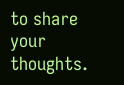to share your thoughts.